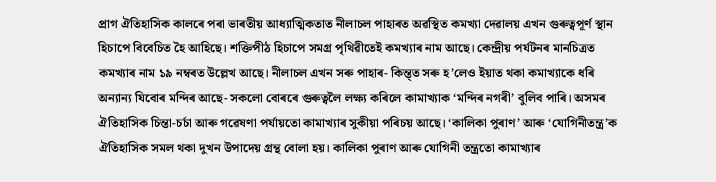প্ৰাগ ঐতিহাসিক কালৰে পৰা ভাৰতীয় আধ্যাত্মিকতাত নীলাচল পাহাৰত অৱস্থিত কমখ্যা দেৱালয় এখন গুৰুত্বপূৰ্ণ স্থান হিচাপে বিবেচিত হৈ আহিছে। শক্তিপীঠ হিচাপে সমগ্ৰ পৃথিৱীতেই কমখ্যাৰ নাম আছে। কেন্দ্ৰীয় পৰ্যটনৰ মানচিত্ৰত কমখ্যাৰ নাম ১৯ নম্বৰত উল্লেখ আছে। নীলাচল এখন সৰু পাহাৰ- কিন্ত্ত সৰু হ’লেও ইয়াত থকা কমাখ্যাকে ধৰি অন্যান্য যিবোৰ মন্দিৰ আছে- সকলো বোৰৰে গুৰুত্বলৈ লক্ষ্য কৰিলে কামাখ্যাক ‘মন্দিৰ নগৰী’ বুলিব পাৰি। অসমৰ ঐতিহাসিক চিন্তা-চৰ্চা আৰু গৱেষণা পৰ্যায়তো কামাখ্যাৰ সুকীয়া পৰিচয় আছে। ‘কালিকা পুৰাণ’ আৰু ‘যোগিনীতন্ত্ৰ’ক ঐতিহাসিক সমল থকা দুখন উপাদেয় গ্ৰন্থ বোলা হয়। কালিকা পুৰাণ আৰু যোগিনী তন্ত্ৰতো কামাখ্যাৰ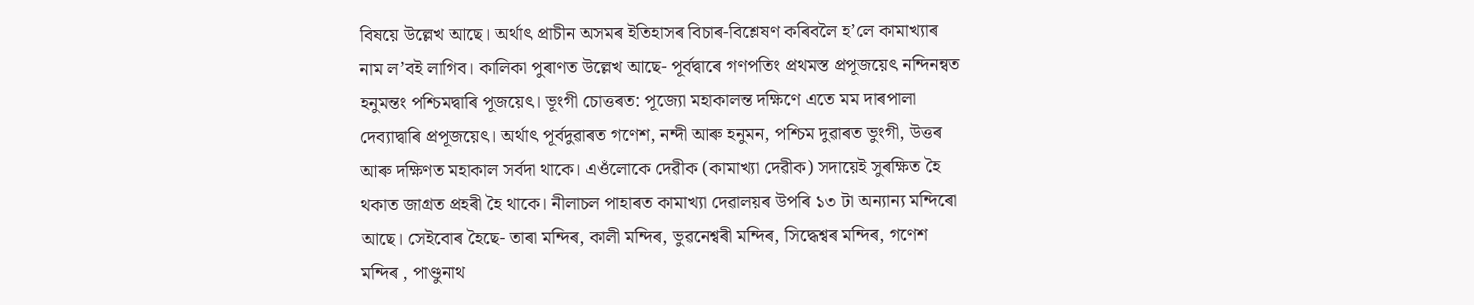বিষয়ে উল্লেখ আছে। অৰ্থাৎ প্ৰাচীন অসমৰ ইতিহাসৰ বিচাৰ-বিশ্লেষণ কৰিবলৈ হ’লে কামাখ্যাৰ নাম ল’বই লাগিব। কালিকা পুৰাণত উল্লেখ আছে- পূৰ্বদ্বাৰে গণপতিং প্ৰথমস্ত প্ৰপূজয়েৎ নন্দিনন্বত হনুমন্তং পশ্চিমদ্বাৰি পূজয়েৎ। ভূংগী চোত্তৰত: পূজ্যো মহাকালন্ত দক্ষিণে এতে মম দাৰপালা দেব্যাদ্বাৰি প্ৰপূজয়েৎ। অৰ্থাৎ পূৰ্বদুৱাৰত গণেশ, নন্দী আৰু হনুমন, পশ্চিম দুৱাৰত ভুংগী, উত্তৰ আৰু দক্ষিণত মহাকাল সৰ্বদা থাকে। এওঁলোকে দেৱীক (কামাখ্যা দেৱীক) সদায়েই সুৰক্ষিত হৈ থকাত জাগ্ৰত প্ৰহৰী হৈ থাকে। নীলাচল পাহাৰত কামাখ্যা দেৱালয়ৰ উপৰি ১৩ টা অন্যান্য মন্দিৰো আছে। সেইবোৰ হৈছে- তাৰা মন্দিৰ, কালী মন্দিৰ, ভুৱনেশ্বৰী মন্দিৰ, সিদ্ধেশ্বৰ মন্দিৰ, গণেশ মন্দিৰ , পাণ্ডুনাথ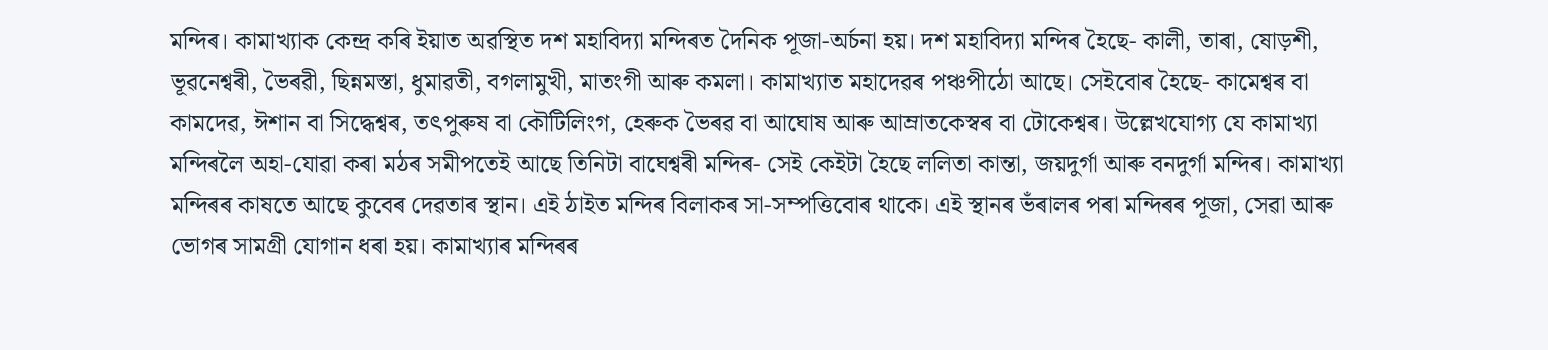মন্দিৰ। কামাখ্যাক কেন্দ্ৰ কৰি ইয়াত অৱস্থিত দশ মহাবিদ্যা মন্দিৰত দৈনিক পূজা-অৰ্চনা হয়। দশ মহাবিদ্যা মন্দিৰ হৈছে- কালী, তাৰা, ষোড়শী, ভূৱনেশ্বৰী, ভৈৰৱী, ছিন্নমস্তা, ধুমাৱতী, বগলামুখী, মাতংগী আৰু কমলা। কামাখ্যাত মহাদেৱৰ পঞ্চপীঠো আছে। সেইবোৰ হৈছে- কামেশ্বৰ বা কামদেৱ, ঈশান বা সিদ্ধেশ্বৰ, তৎপুৰুষ বা কৌটিলিংগ, হেৰুক ভৈৰৱ বা আঘোষ আৰু আম্ৰাতকেস্বৰ বা টোকেশ্বৰ। উল্লেখযোগ্য যে কামাখ্যা মন্দিৰলৈ অহা-যোৱা কৰা মঠৰ সমীপতেই আছে তিনিটা বাঘেশ্বৰী মন্দিৰ- সেই কেইটা হৈছে ললিতা কান্তা, জয়দুৰ্গা আৰু বনদুৰ্গা মন্দিৰ। কামাখ্যা মন্দিৰৰ কাষতে আছে কুবেৰ দেৱতাৰ স্থান। এই ঠাইত মন্দিৰ বিলাকৰ সা-সম্পত্তিবোৰ থাকে। এই স্থানৰ ভঁৰালৰ পৰা মন্দিৰৰ পূজা, সেৱা আৰু ভোগৰ সামগ্ৰী যোগান ধৰা হয়। কামাখ্যাৰ মন্দিৰৰ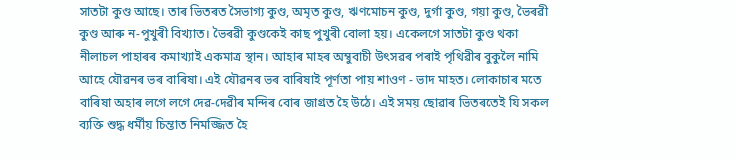সাতটা কুণ্ড আছে। তাৰ ভিতৰত সৈভাগ্য কুণ্ড, অমৃত কুণ্ড, ঋণমোচন কুণ্ড, দুৰ্গা কুণ্ড, গয়া কুণ্ড, ভৈৰৱী কুণ্ড আৰু ন-পুখুৰী বিখ্যাত। ভৈৰৱী কুণ্ডকেই কাছ পুখুৰী বোলা হয়। একেলগে সাতটা কুণ্ড থকা নীলাচল পাহাৰৰ কমাখ্যাই একমাত্ৰ স্থান। আহাৰ মাহৰ অম্বুবাচী উৎসৱৰ পৰাই পৃথিৱীৰ বুকুলৈ নামি আহে যৌৱনৰ ভৰ বাৰিষা। এই যৌৱনৰ ভৰ বাৰিষাই পূৰ্ণতা পায় শাওণ - ভাদ মাহত। লোকাচাৰ মতে বাৰিষা অহাৰ লগে লগে দেৱ-দেৱীৰ মন্দিৰ বোৰ জাগ্ৰত হৈ উঠে। এই সময় ছোৱাৰ ভিতৰতেই যি সকল ব্যক্তি শুদ্ধ ধৰ্মীয় চিন্তাত নিমজ্জিত হৈ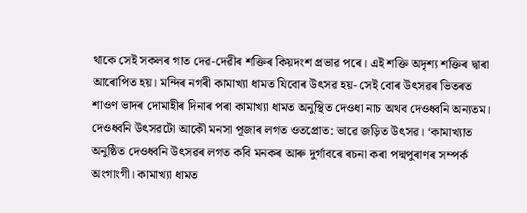থাকে সেই সকলৰ গাত দেৱ-দেৱীৰ শক্তিৰ কিয়দংশ প্ৰভাৱ পৰে। এই শক্তি অদৃশ্য শক্তিৰ দ্বাৰা আৰোপিত হয়। মন্দিৰ নগৰী কামাখ্যা ধামত যিবোৰ উৎসৱ হয়- সেই বোৰ উৎসৱৰ ভিতৰত শাওণ ভাদৰ দোমাহীৰ দিনাৰ পৰা কামাখ্যা ধামত অনুস্থিত দেওধা নাচ অথব দেওধ্বনি অন্যতম। দেওধ্বনি উৎসৱটো আকৌ মনসা পূজাৰ লগত ওতপ্ৰোত: ভাৱে জড়িত উৎসৱ। ‘কামাখ্যাত অনুষ্ঠিত দেওধ্বনি উৎসৱৰ লগত কবি মনকৰ আৰু দুৰ্গাবৰে ৰচনা কৰা পদ্মপুৰাণৰ সম্পৰ্ক অংগাংগী। কামাখ্যা ধামত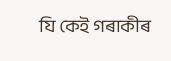যি কেই গৰাকীৰ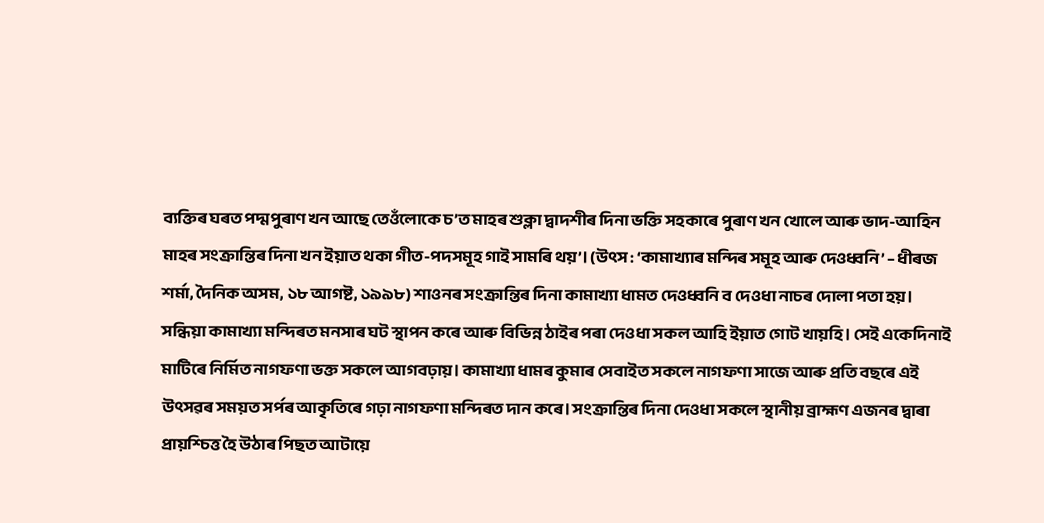ব্যক্তিৰ ঘৰত পদ্মপুৰাণ খন আছে তেওঁলোকে চ’ত মাহৰ শুক্লা দ্বাদশীৰ দিনা ভক্তি সহকাৰে পুৰাণ খন খোলে আৰু ভাদ-আহিন মাহৰ সংক্ৰান্তিৰ দিনা খন ইয়াত থকা গীত-পদসমূহ গাই সামৰি থয়’। (উৎস : ‘কামাখ্যাৰ মন্দিৰ সমূহ আৰু দেওধ্বনি’ – ধীৰজ শৰ্মা, দৈনিক অসম, ১৮ আগষ্ট, ১৯৯৮) শাওনৰ সংক্ৰান্তিৰ দিনা কামাখ্যা ধামত দেওধ্বনি ব দেওধা নাচৰ দোলা পতা হয়। সন্ধিয়া কামাখ্যা মন্দিৰত মনসাৰ ঘট স্থাপন কৰে আৰু বিভিন্ন ঠাইৰ পৰা দেওধা সকল আহি ইয়াত গোট খায়হি। সেই একেদিনাই মাটিৰে নিৰ্মিত নাগফণা ভক্ত সকলে আগবঢ়ায়। কামাখ্যা ধামৰ কুমাৰ সেবাইত সকলে নাগফণা সাজে আৰু প্ৰতি বছৰে এই উৎসৱৰ সময়ত সৰ্পৰ আকৃতিৰে গঢ়া নাগফণা মন্দিৰত দান কৰে। সংক্ৰান্তিৰ দিনা দেওধা সকলে স্থানীয় ব্ৰাহ্মণ এজনৰ দ্বাৰা প্ৰায়শ্চিত্ত হৈ উঠাৰ পিছত আটায়ে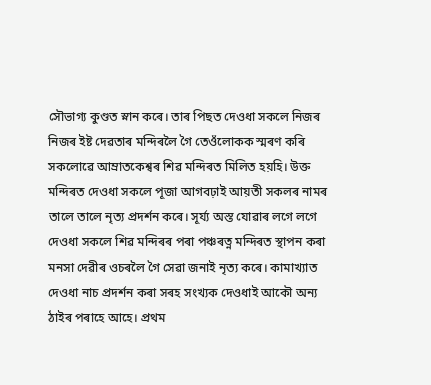সৌভাগ্য কুণ্ডত স্নান কৰে। তাৰ পিছত দেওধা সকলে নিজৰ নিজৰ ইষ্ট দেৱতাৰ মন্দিৰলৈ গৈ তেওঁলোকক স্মৰণ কৰি সকলোৱে আম্ৰাতকেশ্বৰ শিৱ মন্দিৰত মিলিত হয়হি। উক্ত মন্দিৰত দেওধা সকলে পূজা আগবঢ়াই আয়তী সকলৰ নামৰ তালে তালে নৃত্য প্ৰদৰ্শন কৰে। সূৰ্য্য অস্ত যোৱাৰ লগে লগে দেওধা সকলে শিৱ মন্দিৰৰ পৰা পঞ্চৰত্ন মন্দিৰত স্থাপন কৰা মনসা দেৱীৰ ওচৰলৈ গৈ সেৱা জনাই নৃত্য কৰে। কামাখ্যাত দেওধা নাচ প্ৰদৰ্শন কৰা সৰহ সংখ্যক দেওধাই আকৌ অন্য ঠাইৰ পৰাহে আহে। প্ৰথম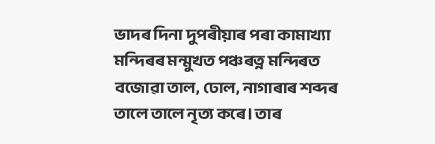ভাদৰ দিনা দুপৰীয়াৰ পৰা কামাখ্যা মন্দিৰৰ মন্মুখত পঞ্চৰত্ন মন্দিৰত বজোৱা তাল, ঢোল, নাগাৰাৰ শব্দৰ তালে তালে নৃত্য কৰে। তাৰ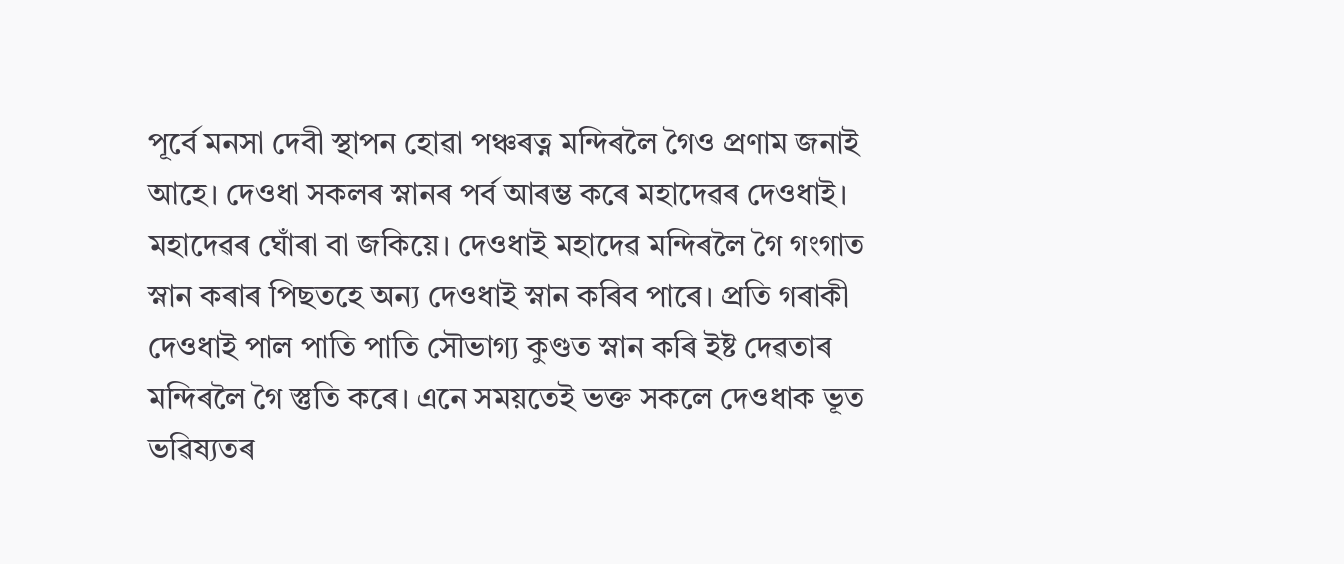পূৰ্বে মনসা দেবী স্থাপন হোৱা পঞ্চৰত্ন মন্দিৰলৈ গৈও প্ৰণাম জনাই আহে। দেওধা সকলৰ স্নানৰ পৰ্ব আৰম্ভ কৰে মহাদেৱৰ দেওধাই। মহাদেৱৰ ঘোঁৰা বা জকিয়ে। দেওধাই মহাদেৱ মন্দিৰলৈ গৈ গংগাত স্নান কৰাৰ পিছতহে অন্য দেওধাই স্নান কৰিব পাৰে। প্ৰতি গৰাকী দেওধাই পাল পাতি পাতি সৌভাগ্য কুণ্ডত স্নান কৰি ইষ্ট দেৱতাৰ মন্দিৰলৈ গৈ স্তুতি কৰে। এনে সময়তেই ভক্ত সকলে দেওধাক ভূত ভৱিষ্যতৰ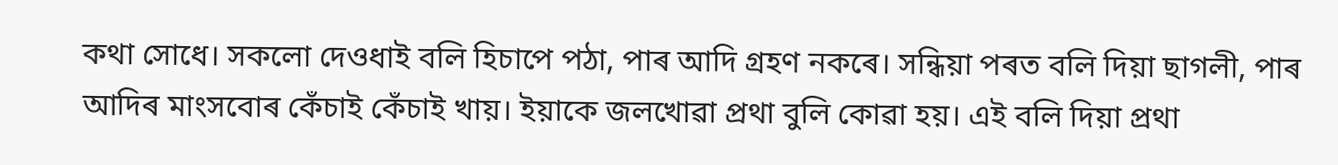কথা সোধে। সকলো দেওধাই বলি হিচাপে পঠা, পাৰ আদি গ্ৰহণ নকৰে। সন্ধিয়া পৰত বলি দিয়া ছাগলী, পাৰ আদিৰ মাংসবোৰ কেঁচাই কেঁচাই খায়। ইয়াকে জলখোৱা প্ৰথা বুলি কোৱা হয়। এই বলি দিয়া প্ৰথা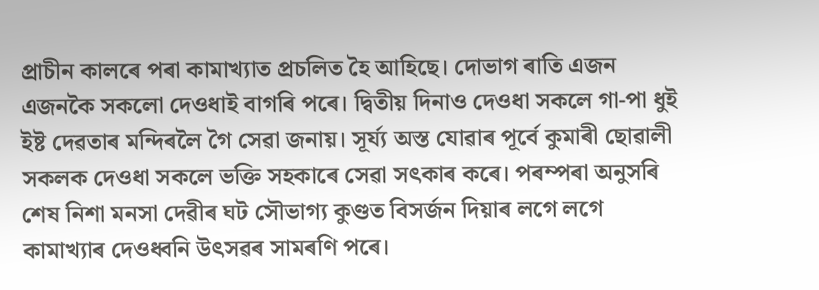প্ৰাচীন কালৰে পৰা কামাখ্যাত প্ৰচলিত হৈ আহিছে। দোভাগ ৰাতি এজন এজনকৈ সকলো দেওধাই বাগৰি পৰে। দ্বিতীয় দিনাও দেওধা সকলে গা-পা ধুই ইষ্ট দেৱতাৰ মন্দিৰলৈ গৈ সেৱা জনায়। সূৰ্য্য অস্ত যোৱাৰ পূৰ্বে কুমাৰী ছোৱালী সকলক দেওধা সকলে ভক্তি সহকাৰে সেৱা সৎকাৰ কৰে। পৰম্পৰা অনুসৰি শেষ নিশা মনসা দেৱীৰ ঘট সৌভাগ্য কুণ্ডত বিসৰ্জন দিয়াৰ লগে লগে কামাখ্যাৰ দেওধ্বনি উৎসৱৰ সামৰণি পৰে।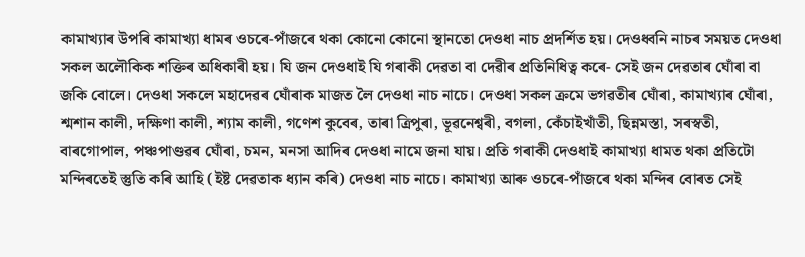কামাখ্যাৰ উপৰি কামাখ্যা ধামৰ ওচৰে-পাঁজৰে থকা কোনো কোনো স্থানতো দেওধা নাচ প্ৰদৰ্শিত হয়। দেওধ্বনি নাচৰ সময়ত দেওধা সকল অলৌকিক শক্তিৰ অধিকাৰী হয়। যি জন দেওধাই যি গৰাকী দেৱতা বা দেৱীৰ প্ৰতিনিধিত্ব কৰে- সেই জন দেৱতাৰ ঘোঁৰা বা জকি বোলে। দেওধা সকলে মহাদেৱৰ ঘোঁৰাক মাজত লৈ দেওধা নাচ নাচে। দেওধা সকল ক্ৰমে ভগৱতীৰ ঘোঁৰা, কামাখ্যাৰ ঘোঁৰা, শ্মশান কালী, দক্ষিণা কালী, শ্যাম কালী, গণেশ কুবেৰ, তাৰা ত্ৰিপুৰা, ভূৱনেশ্বৰী, বগলা, কেঁচাইখাঁতী, ছিন্নমস্তা, সৰস্বতী, বাৰগোপাল, পঞ্চপাণ্ডৱৰ ঘোঁৰা, চমন, মনসা আদিৰ দেওধা নামে জনা যায়। প্ৰতি গৰাকী দেওধাই কামাখ্যা ধামত থকা প্ৰতিটো মন্দিৰতেই স্তুতি কৰি আহি (ইষ্ট দেৱতাক ধ্যান কৰি) দেওধা নাচ নাচে। কামাখ্যা আৰু ওচৰে-পাঁজৰে থকা মন্দিৰ বোৰত সেই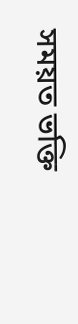সময়ত ভক্তি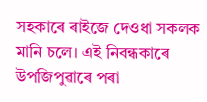সহকাৰে ৰাইজে দেওধা সকলক মানি চলে। এই নিবন্ধকাৰে উপজিপুৱাৰে পৰা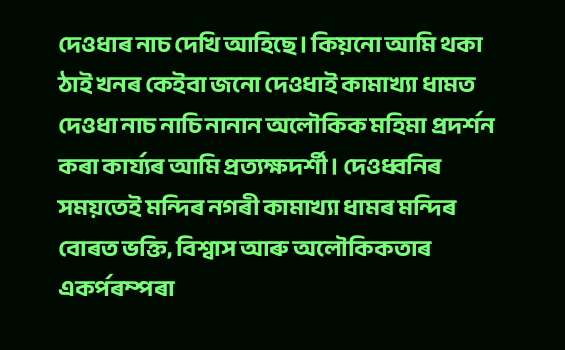দেওধাৰ নাচ দেখি আহিছে। কিয়নো আমি থকা ঠাই খনৰ কেইবা জনো দেওধাই কামাখ্যা ধামত দেওধা নাচ নাচি নানান অলৌকিক মহিমা প্ৰদৰ্শন কৰা কাৰ্য্যৰ আমি প্ৰত্যক্ষদৰ্শী। দেওধ্বনিৰ সময়তেই মন্দিৰ নগৰী কামাখ্যা ধামৰ মন্দিৰ বোৰত ভক্তি, বিশ্বাস আৰু অলৌকিকতাৰ একৰ্পৰম্পৰা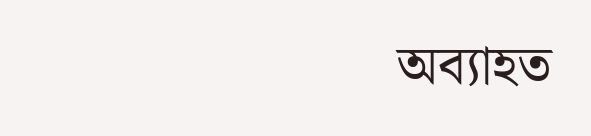অব্যাহত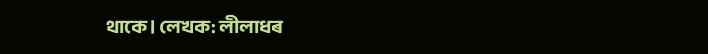থাকে। লেখক: লীলাধৰ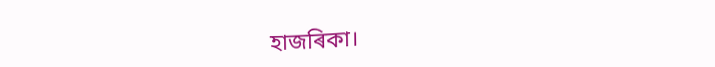হাজৰিকা।